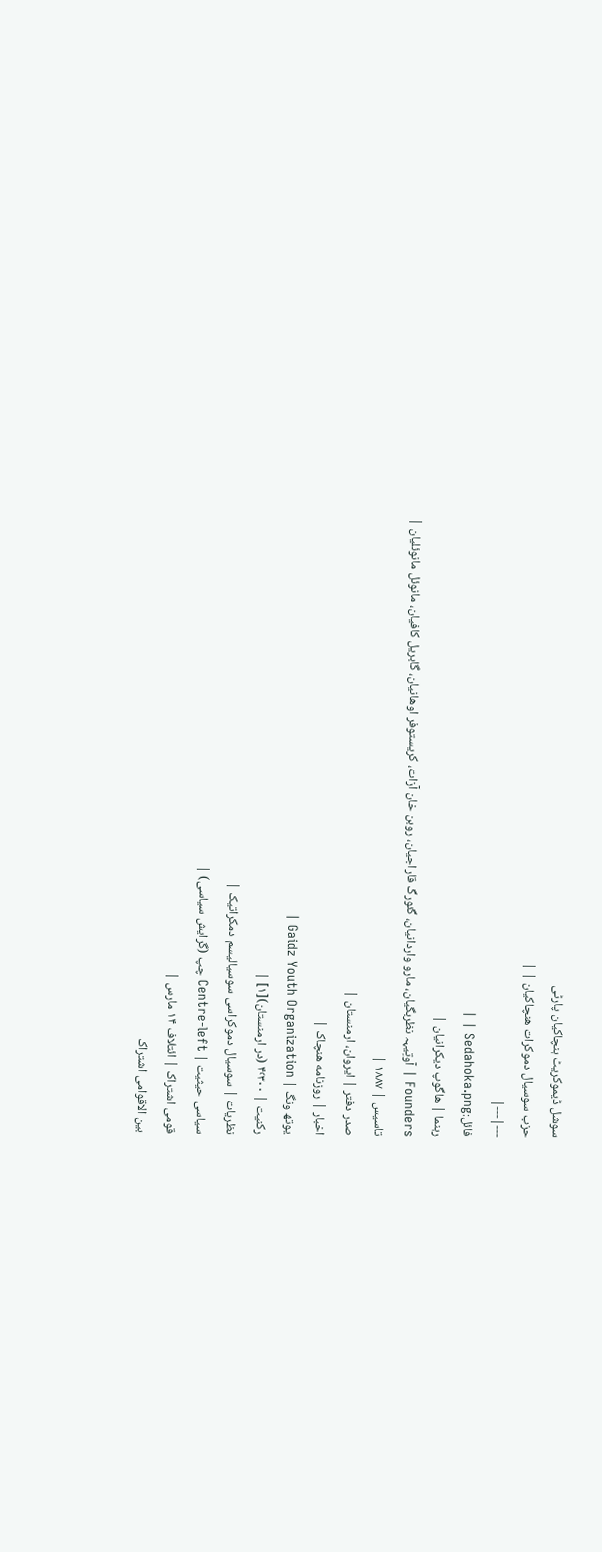سوشل ڈیموکریٹ ہنچاکیان پارٹی
حزب سوسیال دموکرات هنچاکیان | |
---|---|
فائل:Sedahoka.png | |
رہنما | هاگوپ دیکرانیان |
Founders | آوتِیہہ نظربگیان، مارو واردانیان، گئورگ قاراجیان، روبن خان آزات، کریستوفر اوهانیان، گابریل کافیان، مانوئل مانوئلیان |
تاسیس | ۱۸۸۷ |
صدر دفتر | ایروان، ارمنستان |
اخبار | روزنامه هنچاک |
یوتھ ونگ | Gaidz Youth Organization |
رکنیت | ۴٬۳۰۰ (در ارمنستان)[۱] |
نظریات | سوسیال دموکراسی سوسیالیسم دمکراتیک |
سیاسی حیثیت | Centre-left چپ (گرایش سیاسی) |
قومی اشتراک | ائتلاف ۱۴ مارس |
بین الاقوامی اشتراک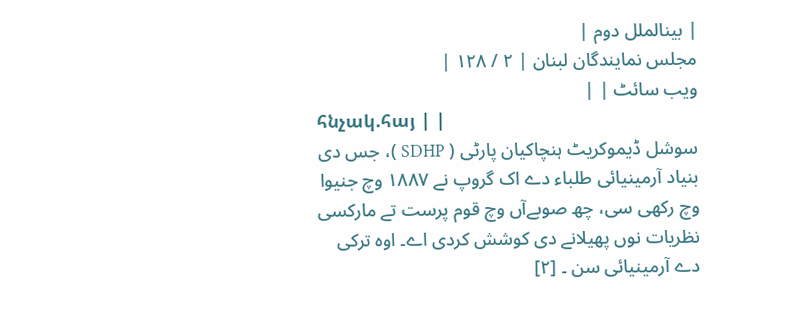| بینالملل دوم |
مجلس نمایندگان لبنان | ۲ / ۱۲۸ |
ویب سائٹ | |
հնչակ.հայ | |
سوشل ڈیموکریٹ ہنچاکیان پارٹی ( SDHP )، جس دی بنیاد آرمینیائی طلباء دے اک گروپ نے ۱۸۸۷ وچ جنیوا وچ رکھی سی، چھ صوبےآں وچ قوم پرست تے مارکسی نظریات نوں پھیلانے دی کوشش کردی اے۔ اوہ ترکی دے آرمینیائی سن ۔ [۲]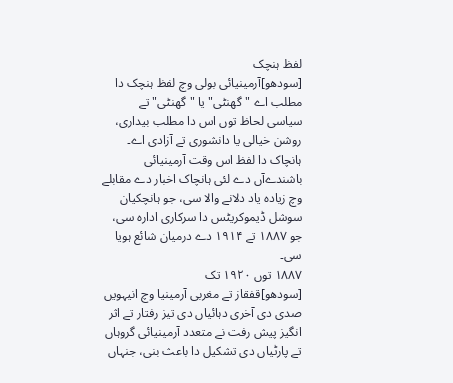لفظ ہنچک
[سودھو]آرمینیائی بولی وچ لفظ ہنچک دا مطلب اے "گھنٹی" یا "گھنٹی" تے سیاسی لحاظ توں اس دا مطلب بیداری، روشن خیالی یا دانشوری تے آزادی اے۔ ہانچاک دا لفظ اس وقت آرمینیائی باشندےآں دے لئی ہانچاک اخبار دے مقابلے وچ زیادہ یاد دلانے والا سی، جو ہانچکیان سوشل ڈیموکریٹس دا سرکاری ادارہ سی، جو ۱۸۸۷ تے ۱۹۱۴ دے درمیان شائع ہويا سی۔
۱۸۸۷ توں ۱۹۲۰ تک
[سودھو]قفقاز تے مغربی آرمینیا وچ انیہويں صدی دی آخری دہائیاں دی تیز رفتار تے اثر انگیز پیش رفت نے متعدد آرمینیائی گروہاں تے پارٹیاں دی تشکیل دا باعث بنی، جنہاں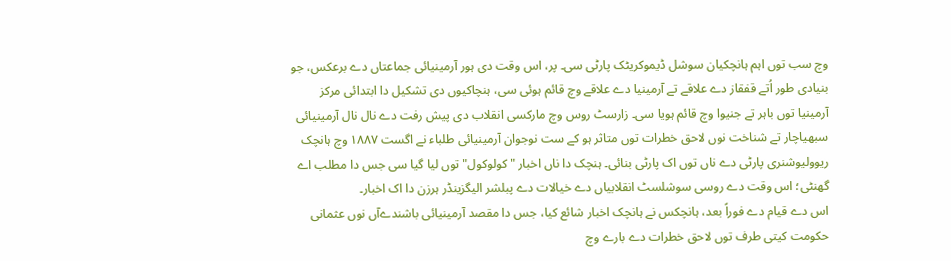وچ سب توں اہم ہانچکیان سوشل ڈیموکریٹک پارٹی سی۔ پر، اس وقت دی ہور آرمینیائی جماعتاں دے برعکس، جو بنیادی طور اُتے قفقاز دے علاقے تے آرمینیا دے علاقے وچ قائم ہوئی سی، ہنچاکیوں دی تشکیل دا ابتدائی مرکز آرمینیا توں باہر تے جنیوا وچ قائم ہويا سی۔ زارسٹ روس وچ مارکسی انقلاب دی پیش رفت دے نال نال آرمینیائی سبھیاچار تے شناخت نوں لاحق خطرات توں متاثر ہو کے ست نوجوان آرمینیائی طلباء نے اگست ۱۸۸۷ وچ ہانچک ریوولیوشنری پارٹی دے ناں توں اک پارٹی بنائی۔ ہنچک دا ناں اخبار "کولوکول" توں لیا گیا سی جس دا مطلب اے گھنٹی؛ اس وقت دے روسی سوشلسٹ انقلابیاں دے خیالات دے پبلشر الیگزینڈر ہرزن دا اک اخبار۔
اس دے قیام دے فوراً بعد، ہانچکس نے ہانچک اخبار شائع کیا، جس دا مقصد آرمینیائی باشندےآں نوں عثمانی حکومت کیتی طرف توں لاحق خطرات دے بارے وچ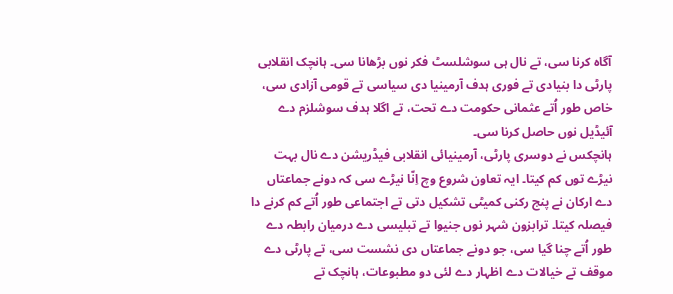آگاہ کرنا سی، تے نال ہی سوشلسٹ فکر نوں بڑھانا سی۔ ہانچک انقلابی پارٹی دا بنیادی تے فوری ہدف آرمینیا دی سیاسی تے قومی آزادی سی، خاص طور اُتے عثمانی حکومت دے تحت، تے اگلا ہدف سوشلزم دے آئیڈیل نوں حاصل کرنا سی۔
ہانچکس نے دوسری پارٹی، آرمینیائی انقلابی فیڈریشن دے نال بہت نیڑے توں کم کيتا۔ ایہ تعاون شروع وچ اِنّا نیڑے سی کہ دونے جماعتاں دے ارکان نے پنج رکنی کمیٹی تشکیل دتی تے اجتماعی طور اُتے کم کرنے دا فیصلہ کيتا۔ ترابزون شہر نوں جنیوا تے تبلیسی دے درمیان رابطہ دے طور اُتے چنا گیا سی، جو دونے جماعتاں دی نشست سی، تے پارٹی دے موقف تے خیالات دے اظہار دے لئی دو مطبوعات، ہانچک تے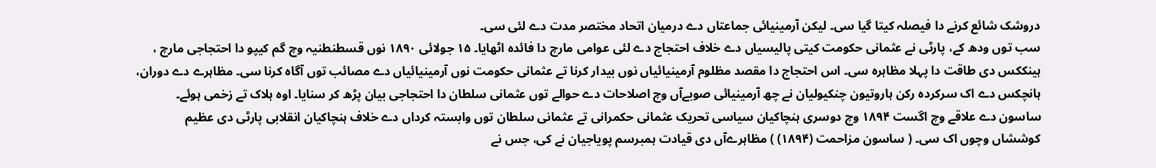دروشک شائع کرنے دا فیصلہ کيتا گیا سی۔ لیکن آرمینیائی جماعتاں دے درمیان اتحاد مختصر مدت دے لئی سی۔
سب توں ودھ کے، پارٹی نے عثمانی حکومت کیتی پالیسیاں دے خلاف احتجاج دے لئی عوامی مارچ دا فائدہ اٹھایا۔ ۱۵ جولائی ۱۸۹۰ نوں قسطنطنیہ وچ گم کیپو دا احتجاجی مارچ ، ہینککس دی طاقت دا پہلا مظاہرہ سی۔ اس احتجاج دا مقصد مظلوم آرمینیائیاں نوں بیدار کرنا تے عثمانی حکومت نوں آرمینیائیاں دے مصائب توں آگاہ کرنا سی۔ مظاہرے دے دوران، ہانچکس دے اک سرکردہ رکن ہاروتیون چنکیولیان نے چھ آرمینیائی صوبےآں وچ اصلاحات دے حوالے توں عثمانی سلطان دا احتجاجی بیان پڑھ کر سنایا۔ اوہ ہلاک تے زخمی ہوئے۔ ساسون دے علاقے وچ اگست ۱۸۹۴ وچ دوسری ہنچاکیان سیاسی تحریک عثمانی حکمرانی تے عثمانی سلطان توں وابستہ کرداں دے خلاف ہنچاکیان انقلابی پارٹی دی عظیم کوششاں وچوں اک سی۔ ( ساسون مزاحمت (۱۸۹۴) ) مظاہرےآں دی قیادت ہمبرسم پویاجیان نے کی، جس نے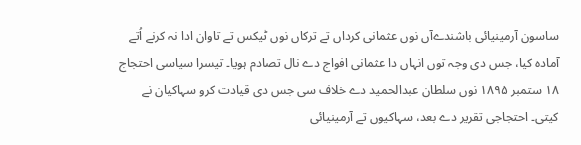ساسون آرمینیائی باشندےآں نوں عثمانی کرداں تے ترکاں نوں ٹیکس تے تاوان ادا نہ کرنے اُتے آمادہ کیا، جس دی وجہ توں انہاں دا عثمانی افواج دے نال تصادم ہويا۔ تیسرا سیاسی احتجاج ۱۸ ستمبر ۱۸۹۵ نوں سلطان عبدالحمید دے خلاف سی جس دی قیادت کرو سہاکیان نے کيتی۔ احتجاجی تقریر دے بعد، سہاکیوں تے آرمینیائی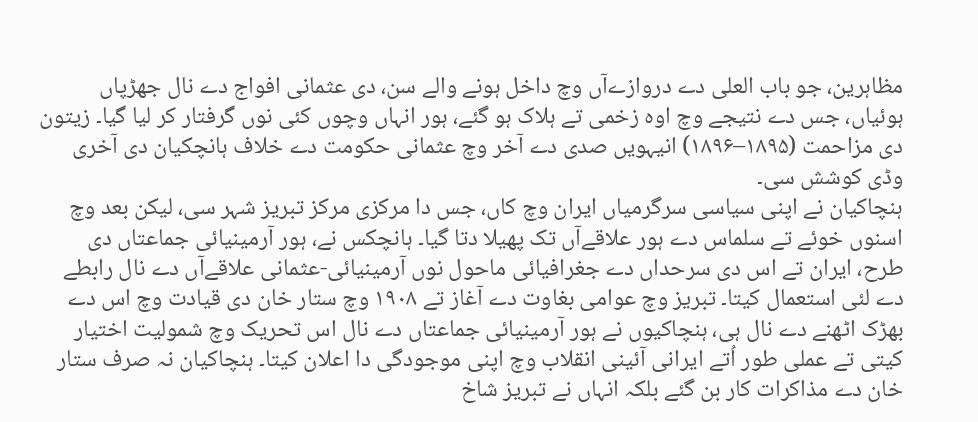مظاہرین، جو باب العلی دے دروازےآں وچ داخل ہونے والے سن، دی عثمانی افواج دے نال جھڑپاں ہوئیاں، جس دے نتیجے وچ اوہ زخمی تے ہلاک ہو گئے، ہور انہاں وچوں کئی نوں گرفتار کر ليا گیا۔ زیتون دی مزاحمت (۱۸۹۵–۱۸۹۶) انیہويں صدی دے آخر وچ عثمانی حکومت دے خلاف ہانچکیان دی آخری وڈی کوشش سی۔
ہنچاکیان نے اپنی سیاسی سرگرمیاں ایران وچ کاں، جس دا مرکزی مرکز تبریز شہر سی، لیکن بعد وچ اسنوں خوئے تے سلماس دے ہور علاقےآں تک پھیلا دتا گیا۔ ہانچکس نے، ہور آرمینیائی جماعتاں دی طرح، ایران تے اس دی سرحداں دے جغرافیائی ماحول نوں آرمینیائی-عثمانی علاقےآں دے نال رابطے دے لئی استعمال کيتا۔ تبریز وچ عوامی بغاوت دے آغاز تے ۱۹۰۸ وچ ستار خان دی قیادت وچ اس دے بھڑک اٹھنے دے نال ہی، ہنچاکیوں نے ہور آرمینیائی جماعتاں دے نال اس تحریک وچ شمولیت اختیار کيتی تے عملی طور اُتے ایرانی آئینی انقلاب وچ اپنی موجودگی دا اعلان کيتا۔ ہنچاکیان نہ صرف ستار خان دے مذاکرات کار بن گئے بلکہ انہاں نے تبریز شاخ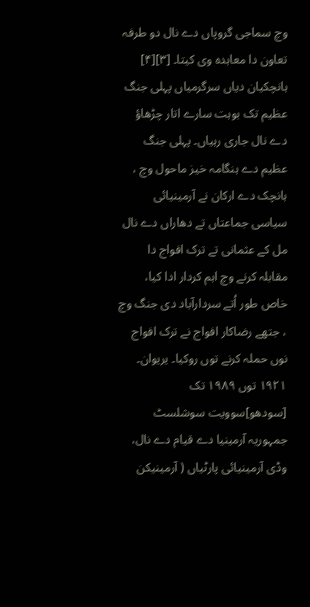وچ سماجی گروپاں دے نال دو طرفہ تعاون دا معاہدہ وی کيتا۔ [۳][۴] ہانچکیان دیاں سرگرمیاں پہلی جنگ عظیم تک بوہت سارے اتار چڑھاؤ دے نال جاری رہیاں۔ پہلی جنگ عظیم دے ہنگامہ خیز ماحول وچ ، ہانچک دے ارکان نے آرمینیائی سیاسی جماعتاں تے دھاراں دے نال مل کے عثمانی تے ترک افواج دا مقابلہ کرنے وچ اہم کردار ادا کیا، خاص طور اُتے سردارآباد دی جنگ وچ ، جتھے رضاکار افواج نے ترک افواج نوں حملہ کرنے توں روکیا۔ یریوان۔
۱۹۲۱ توں ۱۹۸۹ تک
[سودھو]سوویت سوشلسٹ جمہوریہ آرمینیا دے قیام دے نال، وڈی آرمینیائی پارٹیاں ( آرمینیکن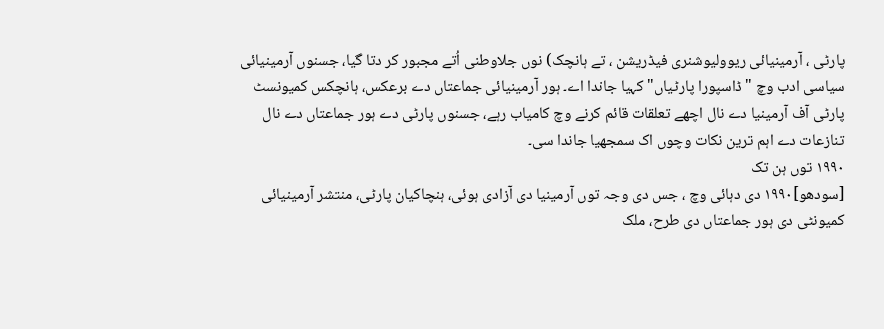پارٹی ، آرمینیائی ریوولیوشنری فیڈریشن ، تے ہانچک) نوں جلاوطنی اُتے مجبور کر دتا گیا، جسنوں آرمینیائی سیاسی ادب وچ "ڈاسپورا پارٹیاں" کہیا جاندا اے۔ ہور آرمینیائی جماعتاں دے برعکس، ہانچکس کمیونسٹ پارٹی آف آرمینیا دے نال اچھے تعلقات قائم کرنے وچ کامیاب رہے، جسنوں پارٹی دے ہور جماعتاں دے نال تنازعات دے اہم ترین نکات وچوں اک سمجھیا جاندا سی۔
۱۹۹۰ توں ہن تک
[سودھو]۱۹۹۰ دی دہائی وچ ، جس دی وجہ توں آرمینیا دی آزادی ہوئی، ہنچاکیان پارٹی، منتشر آرمینیائی کمیونٹی دی ہور جماعتاں دی طرح، ملک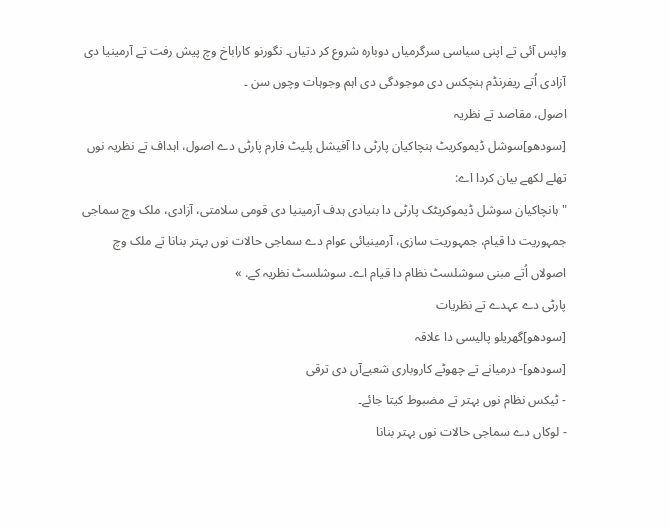واپس آئی تے اپنی سیاسی سرگرمیاں دوبارہ شروع کر دتیاں۔ نگورنو کاراباخ وچ پیش رفت تے آرمینیا دی آزادی اُتے ریفرنڈم ہنچکس دی موجودگی دی اہم وجوہات وچوں سن ۔
اصول، مقاصد تے نظریہ
[سودھو]سوشل ڈیموکریٹ ہنچاکیان پارٹی دا آفیشل پلیٹ فارم پارٹی دے اصول، اہداف تے نظریہ نوں تھلے لکھے بیان کردا اے:
"ہانچاکیان سوشل ڈیموکریٹک پارٹی دا بنیادی ہدف آرمینیا دی قومی سلامتی، آزادی، ملک وچ سماجی جمہوریت دا قیام، جمہوریت سازی، آرمینیائی عوام دے سماجی حالات نوں بہتر بنانا تے ملک وچ اصولاں اُتے مبنی سوشلسٹ نظام دا قیام اے۔ سوشلسٹ نظریہ کے. »
پارٹی دے عہدے تے نظریات
[سودھو]گھریلو پالیسی دا علاقہ
[سودھو]- درمیانے تے چھوٹے کاروباری شعبےآں دی ترقی
- ٹیکس نظام نوں بہتر تے مضبوط کيتا جائے۔
- لوکاں دے سماجی حالات نوں بہتر بنانا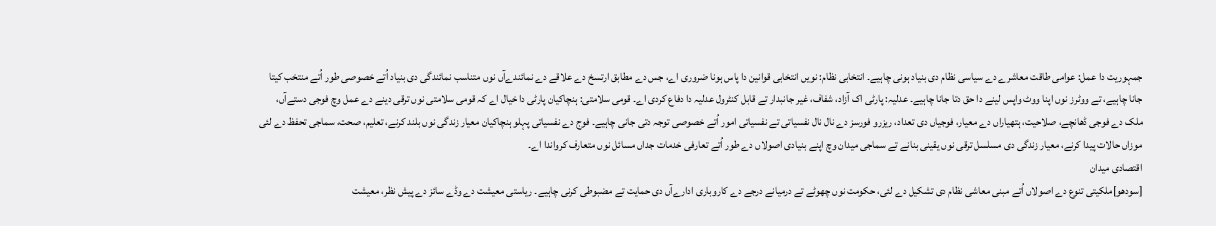جمہوریت دا عمل: عوامی طاقت معاشرے دے سیاسی نظام دی بنیاد ہونی چاہیے۔ انتخابی نظام: نويں انتخابی قوانین دا پاس ہونا ضروری اے، جس دے مطابق ارتسخ دے علاقے دے نمائندےآں نوں متناسب نمائندگی دی بنیاد اُتے خصوصی طور اُتے منتخب کيتا جانا چاہیے، تے ووٹرز نوں اپنا ووٹ واپس لینے دا حق دتا جانا چاہیے۔ عدلیہ: پارٹی اک آزاد، شفاف، غیر جانبدار تے قابل کنٹرول عدلیہ دا دفاع کردی اے۔ قومی سلامتی: ہنچاکیان پارٹی دا خیال اے کہ قومی سلامتی نوں ترقی دینے دے عمل وچ فوجی دستےآں، ملک دے فوجی ڈھانچے، صلاحیت، ہتھیاراں دے معیار، فوجیاں دی تعداد، ریزرو فورسز دے نال نال نفسیاتی تے نفسیاتی امور اُتے خصوصی توجہ دتی جانی چاہیے۔ فوج دے نفسیاتی پہلو ہنچاکیان معیار زندگی نوں بلند کرنے، تعلیم، صحت، سماجی تحفظ دے لئی موزاں حالات پیدا کرنے، معیار زندگی دی مسلسل ترقی نوں یقینی بنانے تے سماجی میدان وچ اپنے بنیادی اصولاں دے طور اُتے تعارفی خدمات جداں مسائل نوں متعارف کرواندا اے۔
اقتصادی میدان
[سودھو]ملکيتی تنوع دے اصولاں اُتے مبنی معاشی نظام دی تشکیل دے لئی، حکومت نوں چھوٹے تے درمیانے درجے دے کاروباری ادارےآں دی حمایت تے مضبوطی کرنی چاہیے۔ ریاستی معیشت دے وڈے سائز دے پیش نظر، معیشت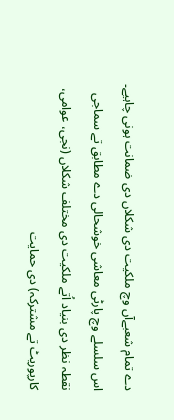دے تمام شعبےآں وچ ملکیت دی شکلاں دی ضمانت ہونی چاہیے۔ اس سلسلے وچ پارٹی معاشی خوشحالی دے مطابق تے سماجی نقطہ نظر دی بنیاد اُتے ملکیت دی مختلف شکلاں (نجی، عوامی، کارپوریٹ تے مشترکہ) دی حمایت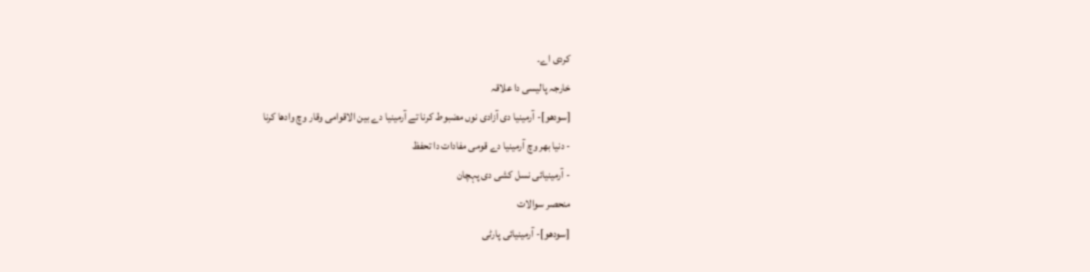کردی اے۔
خارجہ پالیسی دا علاقہ
[سودھو]- آرمینیا دی آزادی نوں مضبوط کرنا تے آرمینیا دے بین الاقوامی وقار وچ وادھا کرنا
- دنیا بھر وچ آرمینیا دے قومی مفادات دا تحفظ
- آرمینیائی نسل کشی دی پہچان
منحصر سوالات
[سودھو]- آرمینیائی پارٹی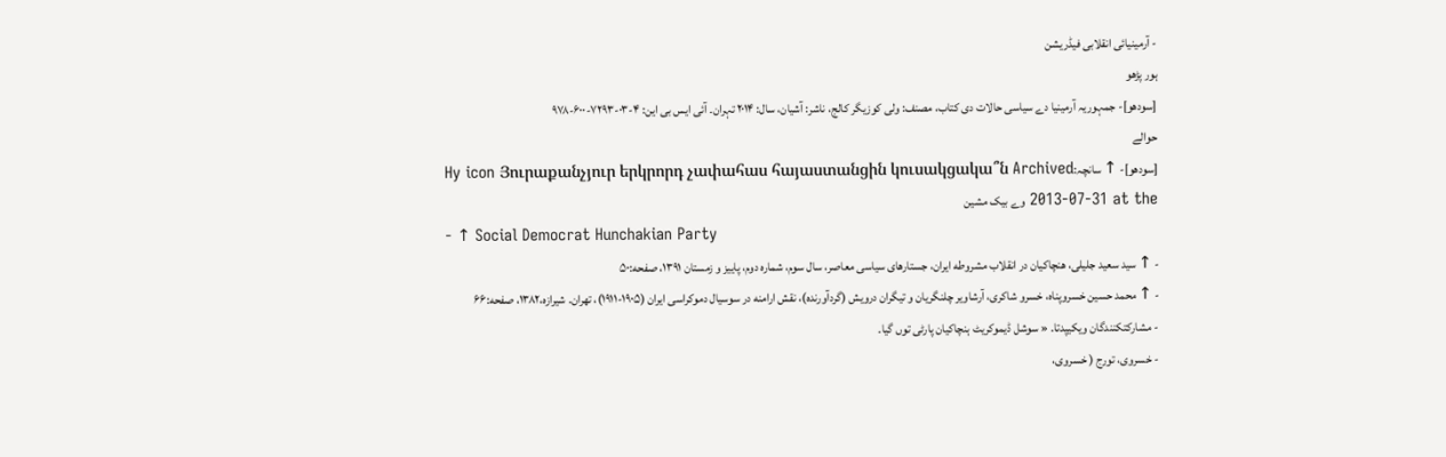- آرمینیائی انقلابی فیڈریشن
ہور پڑھو
[سودھو]- جمہوریہ آرمینیا دے سیاسی حالات دی کتاب، مصنف: ولی کوزیگر کالج، ناشر: آشیان، سال: ۲۰۱۴ تہران۔ آئی ایس بی این: ۴-۰۳-۷۲۹۳-۶۰۰-۹۷۸
حوالے
[سودھو]- ↑ سانچہ:Hy icon Յուրաքանչյուր երկրորդ չափահաս հայաստանցին կուսակցակա՞ն Archived 2013-07-31 at the وے بیک مشین
- ↑ Social Democrat Hunchakian Party
- ↑ سید سعید جلیلی، هنچاکیان در انقلاب مشروطه ایران، جستارهای سیاسی معاصر، سال سوم، شماره دوم، پاییز و زمستان ۱۳۹۱، صفحه:۵۰
- ↑ محمد حسین خسروپناه، خسرو شاکری، آرشاویر چلنگریان و تیگران درویش (گردآورنده)، نقش ارامنه در سوسیال دموکراسی ایران (۱۹۰۵-۱۹۱۱)، تهران. شیرازه،۱۳۸۲، صفحه:۶۶
- مشارکتکنندگان ویکیپدتا. « سوشل ڈیموکریٹ ہنچاکیان پارٹی توں گیا۔
- خسروی، تورج ( خسروی،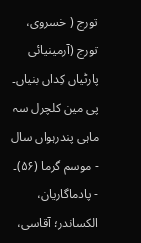تورج ( خسروی، تورج (آرمینیائی پارٹیاں کِداں بنیاں۔ پی مین کلچرل سہ ماہی پندرہواں سال - موسم گرما (۵۶)۔
- پادماگاریان، الکساندر؛ آقاسی،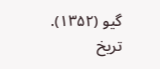گیو (۱۳۵۲). تریخ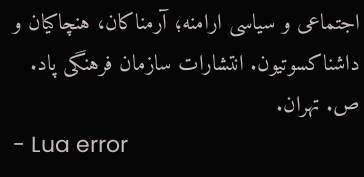اجتماعی و سیاسی ارامنه؛ آرمناکان، هنچاکیان و داشناکسوتیون. انتشارات سازمان فرهنگی پاد. ص. تهران.
- Lua error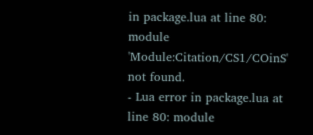in package.lua at line 80: module 'Module:Citation/CS1/COinS' not found.
- Lua error in package.lua at line 80: module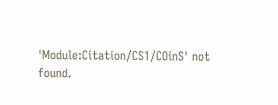'Module:Citation/CS1/COinS' not found.